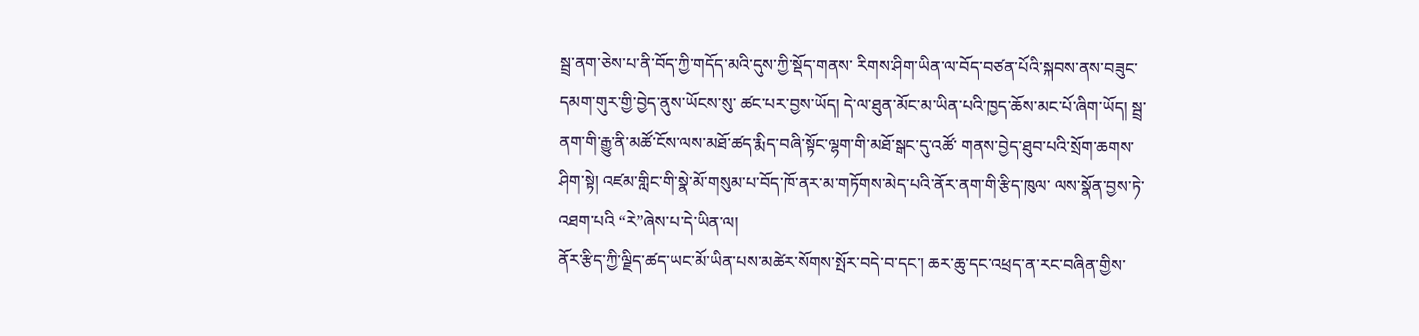སྦྲ་ནག་ཅེས་པ་ནི་བོད་ཀྱི་གདོད་མའི་དུས་ཀྱི་སྡོད་གནས་ རིགས་ཤིག་ཡིན་ལ་བོད་བཙན་པོའི་སྐབས་ནས་བཟུང་དམག་གུར་གྱི་བྱེད་ནུས་ཡོངས་སུ་ ཚང་པར་བྱས་ཡོད། དེ་ལ་ཐུན་མོང་མ་ཡིན་པའི་ཁྱད་ཆོས་མང་པོ་ཞིག་ཡོད། སྦྲ་ནག་གི་རྒྱུ་ནི་མཚོ་ངོས་ལས་མཐོ་ཚད་རྨིད་བཞི་སྟོང་ལྷག་གི་མཐོ་སྒང་དུ་འཚོ་ གནས་བྱེད་ཐུབ་པའི་སྲོག་ཆགས་ཤིག་སྟེ། འཛམ་གླིང་གི་སྣེ་མོ་གསུམ་པ་བོད་ཁོ་ནར་མ་གཏོགས་མེད་པའི་ནོར་ནག་གི་རྩིད་ཁུལ་ ལས་སྣོན་བྱས་ཏེ་འཐག་པའི “རེ”ཞེས་པ་དེ་ཡིན་ལ།
ནོར་རྩིད་ཀྱི་ལྗིད་ཚད་ཡང་མོ་ཡིན་པས་མཚེར་སོགས་སྤོར་བདེ་བ་དང་། ཆར་ཆུ་དང་འཕྲད་ན་རང་བཞིན་གྱིས་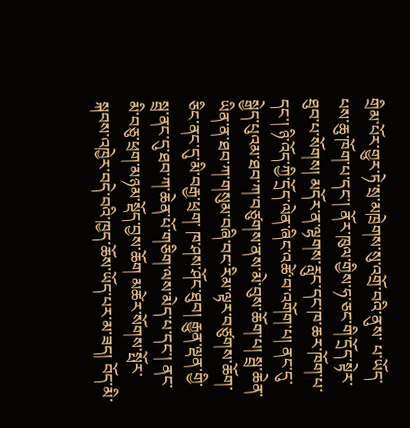གྲིམ་པོར་གྱུར་ཏེ་སྲ་མཁྲེགས་སུ་འགྲོ་བའི་ནུས་ པ་ཡོད་པས་ཆུ་ཁོག་པ་དང་། ནོར་ཁུལ་གྱིས་ཧ་ཅང་གི་དྲོད་སྟེར་ཐུབ་པ་སོགས། མདོར་ན་ལྷགས་རླུང་དང་ཁ་ཆར་ཁོག་པ་དང་། ཉི་འོད་ཀྱི་དྲོད་ལེན་ཞིང་འཚེ་བ་འགོག་པ། ནང་དུ་སྒྱེད་པུའམ་ཐབ་ཀ་བཙུགས་ནས་མེ་བུས་ཆོག་པ། སྦྲ་ཆེན་ཡིན་ན་ཐབ་ཀ་གསུམ་བཞི་བང་རིམ་ལྟར་བཙུགས་ཆོག་ཅིང་ནང་དུ་མི་བརྒྱ་ཕྲག་ ཁ་ཤས་ཤོང་ཐུབ། རྒྱུན་ལྡན་གྱི་སྦྲ་ནང་དུ་ཐབ་ཀ་ཆེན་པོ་གཅིག་ལས་མེད་པ་དང་། ནང་མི་བཅུ་ཕྲག་མཉམ་སྡོད་བྱས་ཆོག མཚེར་སོགས་སྤོར་སྐབས་འཁྱེར་བདེ་བའི་ཁྱད་ཆོས་ཡོད་པར་མ་ཟད། བོད་མི་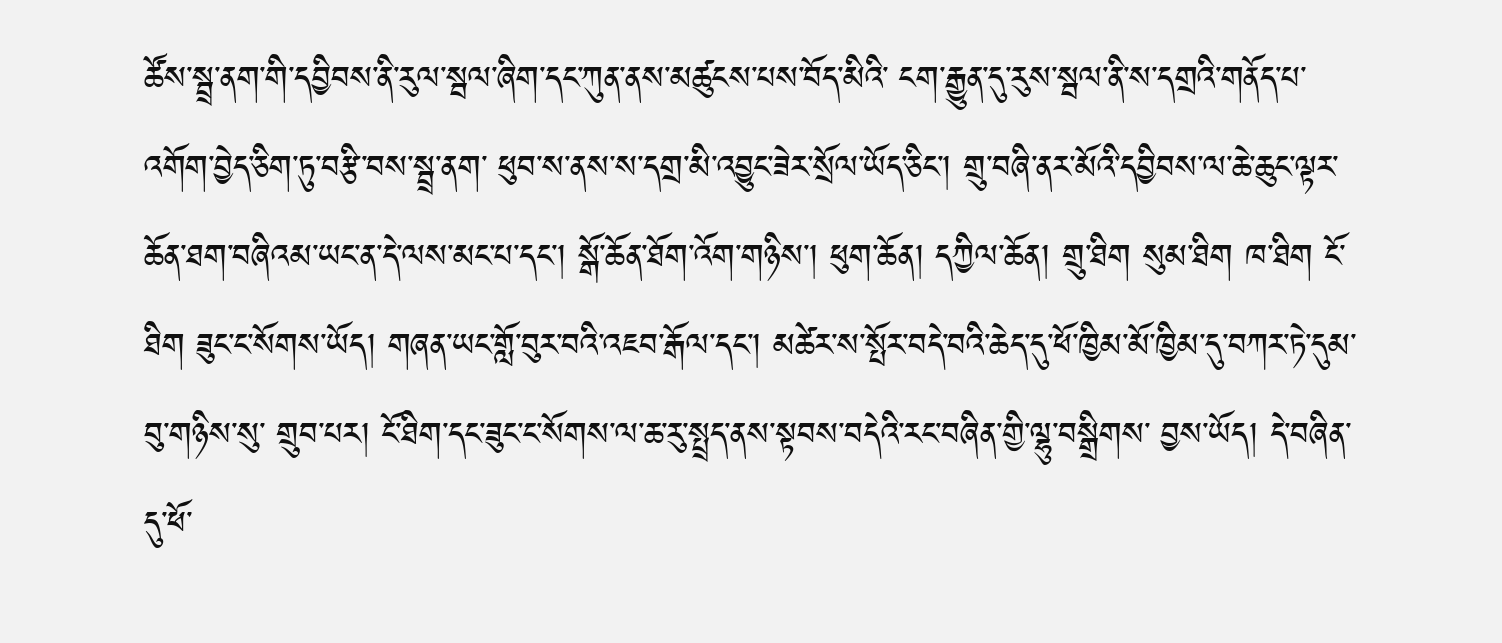ཚོས་སྦྲ་ནག་གི་དབྱིབས་ནི་རུལ་སྦལ་ཞིག་དང་ཀུན་ནས་མཚུངས་པས་བོད་མིའི་ ངག་རྒྱུན་དུ་རུས་སྦལ་ནི་ས་དགྲའི་གནོད་པ་འགོག་བྱེད་ཅིག་ཏུ་བརྩི་བས་སྦྲ་ནག་ ཕུབ་ས་ནས་ས་དགྲ་མི་འབྱུང་ཟེར་སྲོལ་ཡོད་ཅིང་། གྲུ་བཞི་ནར་མོའི་དབྱིབས་ལ་ཆེ་ཆུང་ལྟར་ཆོན་ཐག་བཞིའམ་ཡང་ན་དེ་ལས་མང་པ་དང་། སྒོ་ཆོན་ཐོག་འོག་གཉིས་། ཕུག་ཆོན། དཀྱིལ་ཆོན། གྲུ་ཐིག སུམ་ཐིག ཁ་ཐིག ངོ་ཐིག ཟུང་ང་སོགས་ཡོད། གཞན་ཡང་གློ་བུར་བའི་འཇབ་རྒོལ་དང་། མཚེར་ས་སྤོར་བདེ་བའི་ཆེད་དུ་ཕོ་ཁྱིམ་མོ་ཁྱིམ་དུ་བཀར་ཏེ་དུམ་བུ་གཉིས་སུ་ གྲུབ་པར། ངོ་ཐིག་དང་ཟུང་ང་སོགས་ལ་ཆ་རུ་སྤྲད་ནས་སྟབས་བདེའི་རང་བཞིན་གྱི་ལྷུ་བསྒྲིགས་ བྱས་ཡོད། དེ་བཞིན་དུ་ཕོ་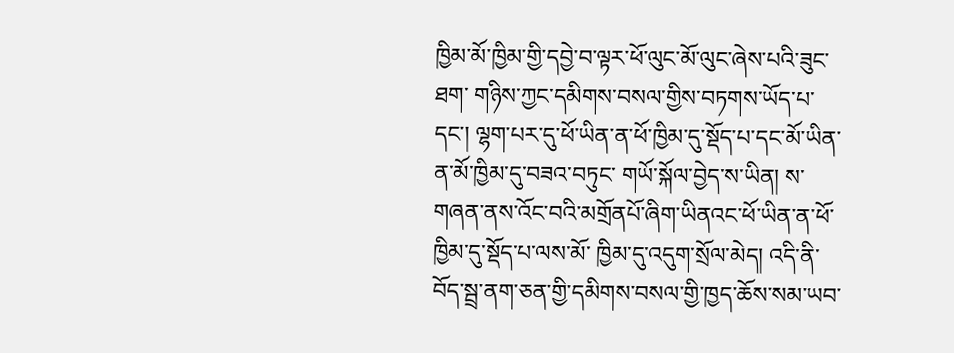ཁྱིམ་མོ་ཁྱིམ་གྱི་དབྱེ་བ་ལྟར་ཕོ་ལུང་མོ་ལུང་ཞེས་པའི་ཟུང་ཐག་ གཉིས་ཀྱང་དམིགས་བསལ་གྱིས་བཏགས་ཡོད་པ་དང་། ལྷག་པར་དུ་ཕོ་ཡིན་ན་ཕོ་ཁྱིམ་དུ་སྡོད་པ་དང་མོ་ཡིན་ན་མོ་ཁྱིམ་དུ་བཟའ་བཏུང་ གཡོ་སྐོལ་བྱེད་ས་ཡིན། ས་གཞན་ནས་འོང་བའི་མགྲོནཔོ་ཞིག་ཡིནའང་ཕོ་ཡིན་ན་ཕོ་ཁྱིམ་དུ་སྡོད་པ་ལས་མོ་ ཁྱིམ་དུ་འདུག་སྲོལ་མེད། འདི་ནི་བོད་སྦྲ་ནག་ཅན་གྱི་དམིགས་བསལ་གྱི་ཁྱད་ཆོས་སམ་ཡབ་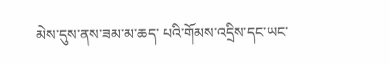མེས་དུས་ནས་ཟམ་མ་ཆད་ པའི་གོམས་འདྲིས་དང་ཡང་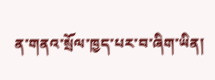ན་གནའ་སྲོལ་ཁྱད་པར་བ་ཞིག་ཡིན།